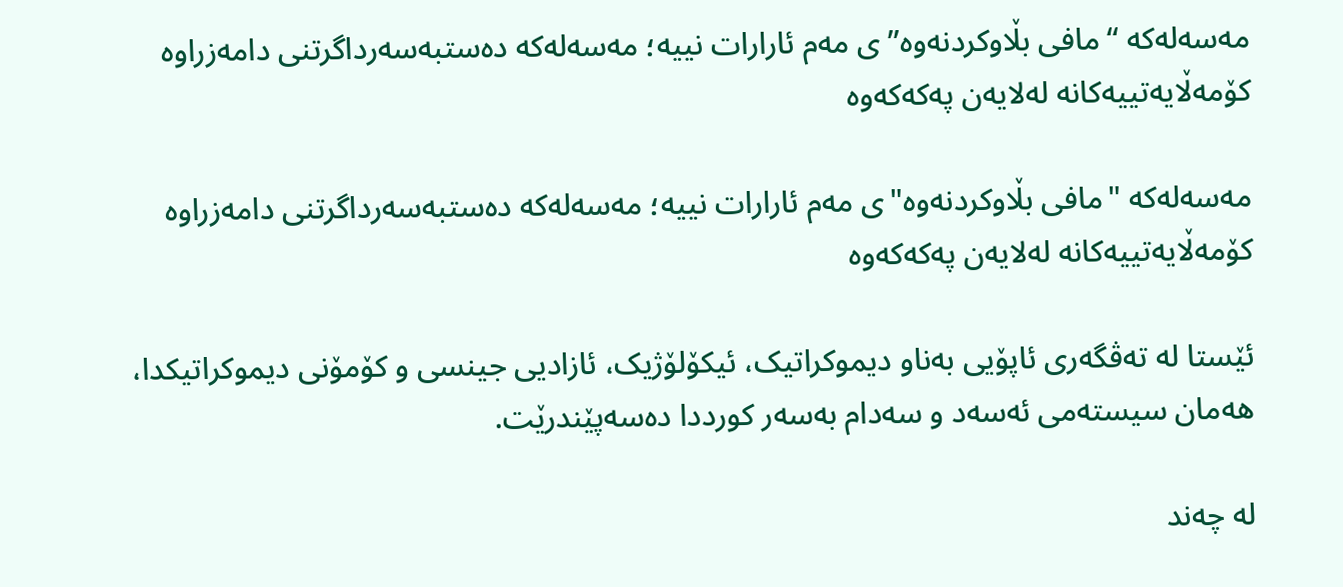مەسەلەکە “مافی بڵاوکردنەوە”ی مەم ئارارات نییە؛ مەسەلەکە دەستبەسەرداگرتنی دامەزراوە کۆمەڵایەتییەکانە لەلایەن پەکەکەوە

مەسەلەکە "مافی بڵاوکردنەوە"ی مەم ئارارات نییە؛ مەسەلەکە دەستبەسەرداگرتنی دامەزراوە کۆمەڵایەتییەکانە لەلایەن پەکەکەوە

ئێستا لە تەڤگەری ئاپۆیی بەناو دیموکراتیک، ئیکۆلۆژیک، ئازادیی جینسی و کۆمۆنی دیموکراتیکدا، هەمان سیستەمی ئەسەد و سەدام بەسەر کورددا دەسەپێندرێت.

لە چەند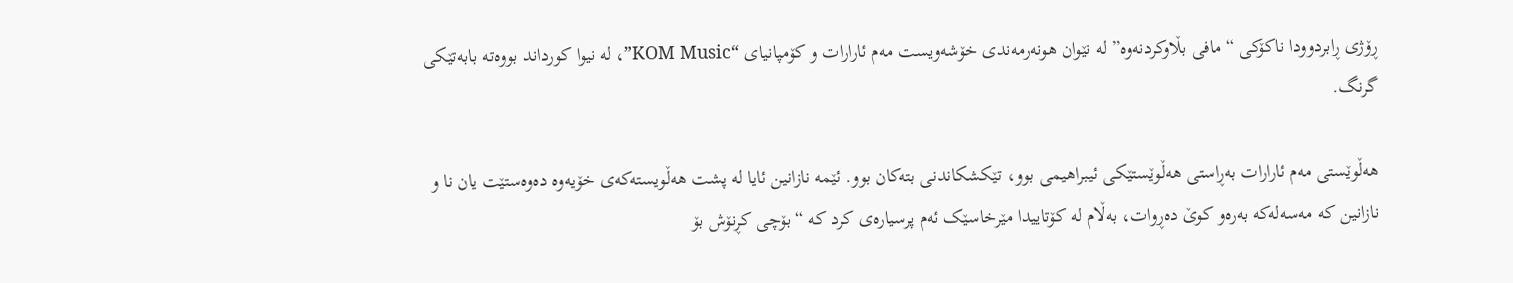ڕۆژی ڕابردوودا ناکۆکی “مافی بڵاوکردنەوە” لە نێوان هونەرمەندی خۆشەویست مەم ئارارات و کۆمپانیای “KOM Music”، لە نیوا کورداند بووەتە بابەتێکی گرنگ.

هەڵوێستی مەم ئارارات بەڕاستی هەڵوێستێکی ئیبراهیمی بوو، تێکشکاندنی بتەکان بوو. ئێمە نازانین ئایا لە پشت هەڵویستەکەی خۆیەوە دەوەستێت یان نا و نازانین کە مەسەلەکە بەرەو کوێ دەڕوات، بەڵام لە کۆتاییدا مێرخاسێک ئەم پرسیارەی کرد کە “بۆچی کڕنۆش بۆ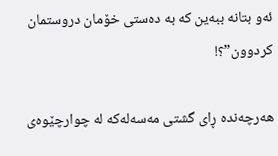ئەو بتانە ببەین کە بە دەستی خۆمان دروستمان کردوون”؟!

هەرچەندە ڕای گشتی مەسەلەکە لە چوارچێوەی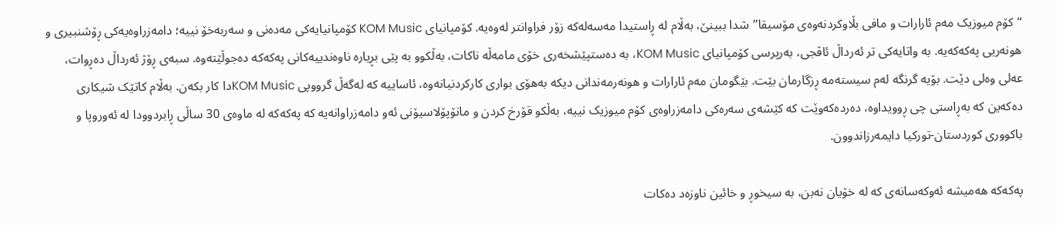“کۆم میوزیک مەم ئارارات و مافی بڵاوکردنەوەی مۆسیقا”شدا ببینێ، بەڵام لە ڕاستیدا مەسەلەکە زۆر فراوانتر لەوەیە. کۆمپانیای KOM Music کۆمپانیایەکی مەدەنی و سەربەخۆ نییە؛ دامەزراوەیەکی ڕۆشنبیری و هونەریی پەکەکەیە. بە واتایەکی تر ئەرداڵ ئاڤجی، بەرپرسی کۆمپانیای KOM Music، بە دەستپێشخەری خۆی مامەڵە ناکات، بەڵکوو بە پێی بڕیارە ناوەندییەکانی پەکەکە دەجوڵێتەوە. سبەی ڕۆژ ئەرداڵ دەڕوات، عەلی وەلی دێت. بۆیە گرنگە لەم سیستەمە ڕزگارمان بێت. بێگومان مەم ئارارات و هونەرمەندانی دیکە بەهۆی بواری کارکردنیانەوە، ئاساییە کە لەگەڵ گرووپی KOM Musicدا کار بکەن. بەڵام کاتێک شیکاری دەکەین کە بەڕاستی چی ڕوویداوە، دەردەکەوێت کە کێشەی سەرەکی دامەزراوەی کۆم میوزیک نییە، بەڵکو قۆرخ کردن و مانۆپۆلاسیۆنی ئەو دامەزراوانەیە کە پەکەکە لە ماوەی 30 ساڵی ڕابردوودا لە ئەوروپا و باکووری کوردستان-تورکیا دایمەرزاندوون.

پەکەکە هەمیشە ئەوکەسانەی کە لە خۆیان نەبن، بە سیخوڕ و خائین ناوزەد دەکات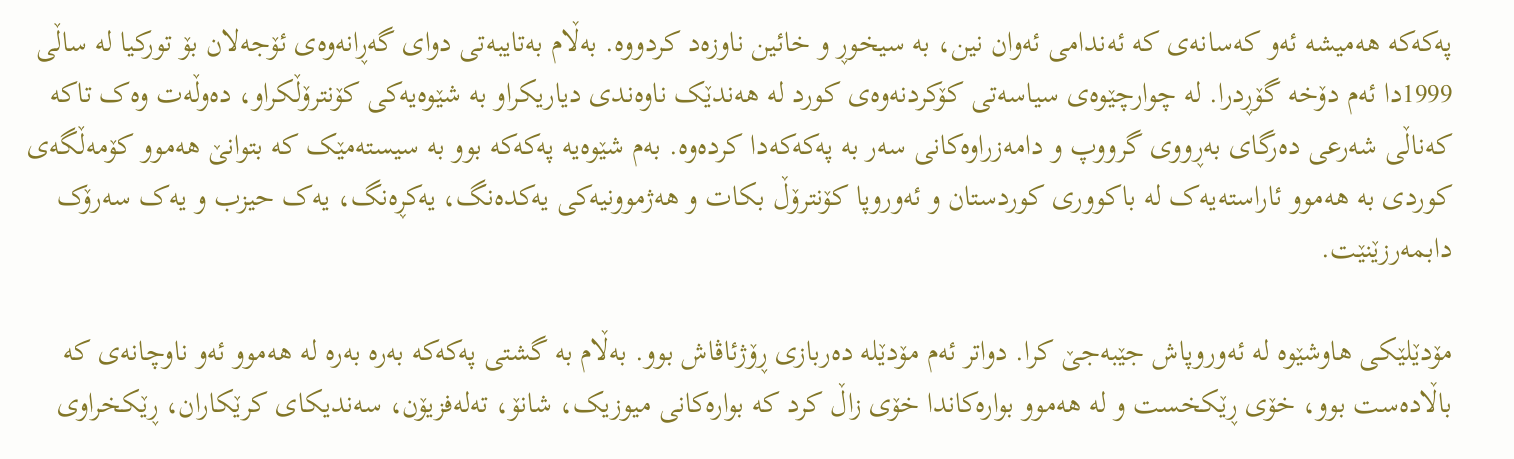پەکەکە هەمیشە ئەو کەسانەی کە ئەندامی ئەوان نین، بە سیخوڕ و خائین ناوزەد کردووە. بەڵام بەتایبەتی دوای گەڕانەوەی ئۆجەلان بۆ تورکیا لە ساڵی 1999دا ئەم دۆخە گۆڕدرا. لە چوارچێوەی سیاسەتی کۆکردنەوەی کورد لە هەندێک ناوەندی دیاریکراو بە شێوەیەکی کۆنترۆڵکراو، دەوڵەت وەک تاکە کەناڵی شەرعی دەرگای بەڕووی گرووپ و دامەزراوەکانی سەر بە پەکەکەدا کردەوە. بەم شێوەیە پەکەکە بوو بە سیستەمێک کە بتوانێ هەموو کۆمەڵگەی کوردی بە هەموو ئاراستەیەک لە باکووری کوردستان و ئەوروپا کۆنترۆڵ بکات و هەژموونیەکی یەکدەنگ، یەکڕەنگ، یەک حیزب و یەک سەرۆک دابمەرزێنێت.

مۆدێلێکی هاوشێوە لە ئەوروپاش جێبەجێ کرا. دواتر ئەم مۆدێلە دەربازی ڕۆژئاڤاش بوو. بەڵام بە گشتی پەکەکە بەرە بەرە لە هەموو ئەو ناوچانەی کە باڵادەست بوو، خۆی ڕێکخست و لە هەموو بوارەکاندا خۆی زاڵ کرد کە بوارەکانی میوزیک، شانۆ، تەلەفزیۆن، سەندیکای کرێکاران، ڕێکخراوی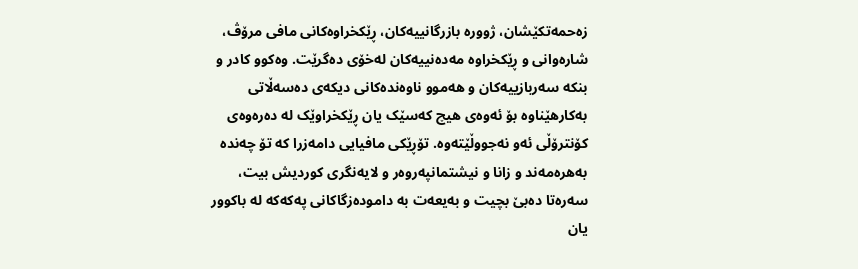زەحمەتکێشان، ژوورە بازرگانییەکان، ڕێکخراوەکانی مافی مرۆڤ، شارەوانی و ڕێکخراوە مەدەنییەکان لەخۆی دەگرێت. وەکوو کادر و بنکە سەربازییەکان و هەموو ناوەندەکانی دیکەی دەسەڵاتی بەکارهێناوە بۆ ئەوەی هیچ کەسێک یان ڕێکخراوێک لە دەرەوەی کۆنترۆڵی ئەو نەجووڵێتەوە. تۆڕێکی مافیایی دامەزرا کە تۆ چەندە بەهرەمەند و زانا و نیشتمانپەروەر و لایەنگری کوردیش بیت، سەرەتا دەبێ بچیت و بەیعەت بە دامودەزگاکانی پەکەکە لە باکوور یان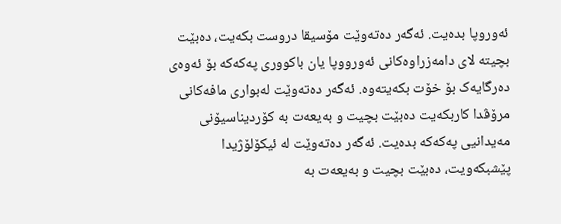ئەوروپا بدەیت. ئەگەر دەتەوێت مۆسیقا دروست بکەیت، دەبێت بچیتە لای دامەزراوەکانی ئەورووپا یان باکووری پەکەکە بۆ ئەوەی دەرگایەک بۆ خۆت بکەیتەوە. ئەگەر دەتەوێت لەبواری مافەکانی مرۆڤدا کاربکەیت دەبێت بچیت و بەیعەت بە کۆردیناسیۆنی مەیدانیی پەکەکە بدەیت. ئەگەر دەتەوێت لە ئیکۆلۆژیدا پێشبکەویت، دەبێت بچیت و بەیعەت بە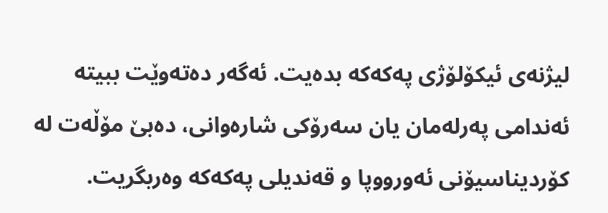لیژنەی ئیکۆلۆژی پەکەکە بدەیت. ئەگەر دەتەوێت ببیتە ئەندامی پەرلەمان یان سەرۆکی شارەوانی، دەبێ مۆڵەت لە کۆردیناسیۆنی ئەورووپا و قەندیلی پەکەکە وەربگریت.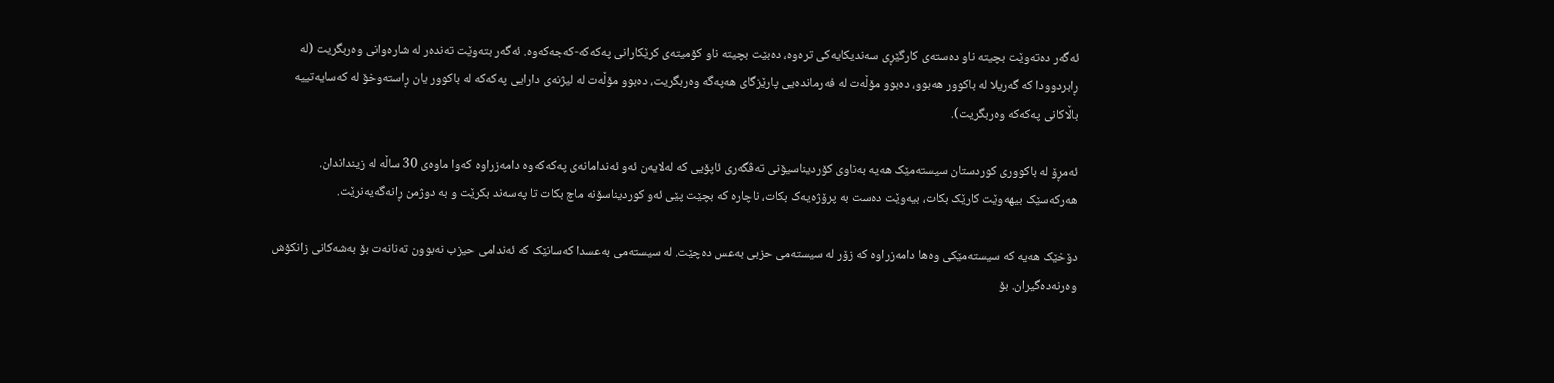ئەگەر دەتەوێت بچیتە ناو دەستەی کارگێڕی سەندیکایەکی ترەوە، دەبێت بچیتە ناو کۆمیتەی کرێکارانی پەکەکە-کەجەکەوە. ئەگەر بتەوێت تەندەر لە شارەوانی وەربگریت (لە ڕابردوودا کە گەریلا لە باکوور هەبوو، دەبوو مۆڵەت لە فەرماندەیی پارێزگای هەپەگە وەربگریت، دەبوو مۆڵەت لە لیژنەی دارایی پەکەکە لە باکوور یان ڕاستەوخۆ لە کەسایەتییە باڵاکانی پەکەکە وەربگریت).

ئەمڕۆ لە باکووری کوردستان سیستەمێک هەیە بەناوی کۆردیناسیۆنی تەڤگەری ئاپۆیی کە لەلایەن ئەو ئەندامانەی پەکەکەوە دامەزراوە کەوا ماوەی 30 ساڵە لە زینداندان. هەرکەسێک بیهەوێت کارێک بکات، بیەوێت دەست بە پرۆژەیەک بکات، ناچارە کە بچێت پێی ئەو کوردیناسۆنە ماچ بکات تا پەسەند بکرێت و بە دوژمن ڕانەگەیەنرێت.

دۆخێک هەیە کە سیستەمێکی وەها دامەزراوە کە زۆر لە سیستەمی حزبی بەعس دەچێت. لە سیستەمی بەعسدا کەسانێک کە ئەندامی حیزب نەبوون تەنانەت بۆ بەشەکانی زانکۆش وەرنەدەگیران. بۆ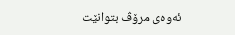ئەوەی مرۆڤ بتوانێت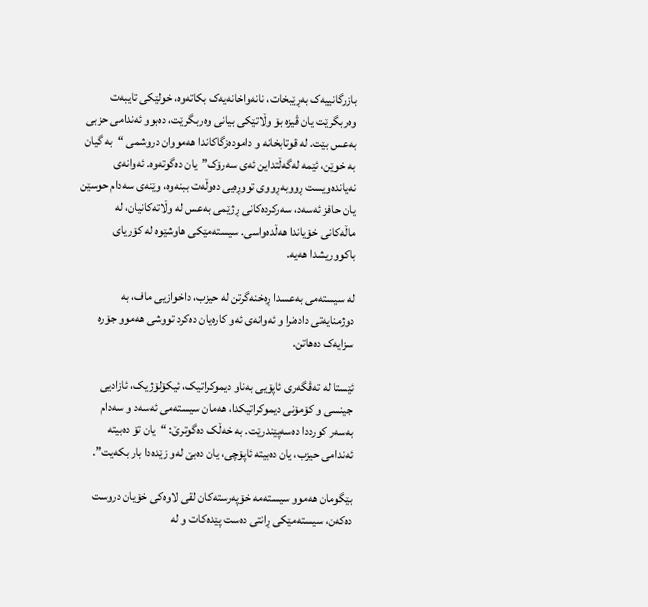بازرگانییەک بەڕێبخات، نانەواخانەیەک بکاتەوە، خولێکی تایبەت وەربگرێت یان ڤیزە بۆ وڵاتێکی بیانی وەربگرێت، دەبوو ئەندامی حزبی بەعس بێت. لە قوتابخانە و دامودەزگاکاندا هەمووان دروشمی “بە گیان بە خوێن، ئێمە لەگەڵتداین ئەی سەرۆک”یان دەگوتەوە. ئەوانەی نەیاندەویست ڕووبەڕووی تووڕەیی دەوڵەت ببنەوە، وێنەی سەدام حوسێن یان حافز ئەسەد، سەرکردەکانی ڕژێمی بەعس لە وڵاتەکانیان، لە ماڵەکانی خۆیاندا هەڵدەواسی. سیستەمێکی هاوشێوە لە کۆریای باکووریشدا هەیە.

لە سیستەمی بەعسدا ڕەخنەگرتن لە حیزب، داخوازیی ماف، بە دوژمنایەتی دادەنرا و ئەوانەی ئەو کارەیان دەکرد تووشی هەموو جۆرە سزایەک دەهاتن.

ئێستا لە تەڤگەری ئاپۆیی بەناو دیموکراتیک، ئیکۆلۆژیک، ئازادیی جینسی و کۆمۆنی دیموکراتیکدا، هەمان سیستەمی ئەسەد و سەدام بەسەر کورددا دەسەپێندرێت. بە خەڵک دەگوترێ: “یان تۆ دەبیتە ئەندامی حیزب، یان دەبیتە ئاپۆچی، یان دەبێ لەو زێدەدا بار بکەیت”.

بێگومان هەموو سیستەمە خۆپەرستەکان لقی لاوەکی خۆیان دروست دەکەن، سیستەمێکی ڕانتی دەست پێدەکات و لە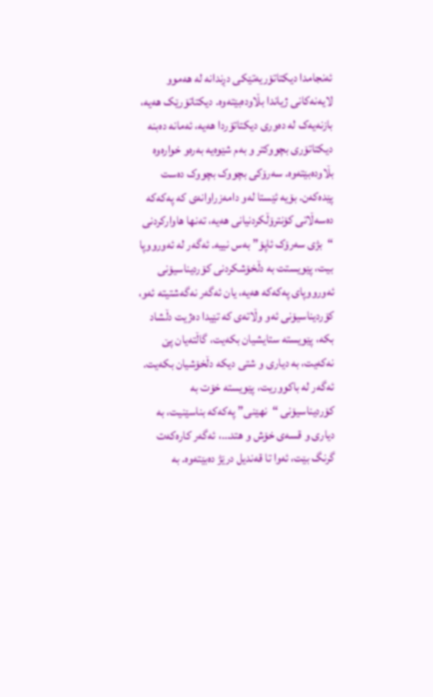ئەنجامدا دیکتاتۆریەتێکی دڕندانە لە هەموو لایەنەکانی ژیاندا بڵاودەبێتەوە. دیکتاتۆرێک هەیە، بازنەیەک لە دەوری دیکتاتۆردا هەیە، ئەمانە دەبنە دیکتاتۆری بچووکتر و بەم شێوەیە بەرەو خوارەوە بڵاودەبێتەوە. سەرۆکی بچووک بچووک دەست پێدەکەن. بۆیە ئێستا لەو دامەزراوانەی کە پەکەکە دەسەڵاتی کۆنترۆڵکردنیانی هەیە، تەنها هاوارکردنی “بژی سەرۆک ئاپۆ” بەس نییە. ئەگەر لە ئەورووپا بیت، پێویستت بە دڵخۆشکردنی کۆردیناسیۆنی ئەورووپای پەکەکە هەیە، یان ئەگەر نەگەشتیتە ئەو، کۆردیناسیۆنی ئەو وڵاتەی کە تێیدا دەژیت دڵشاد بکە، پێویستە ستایشیان بکەیت، گاڵتەیان پێ نەکەیت، بە دیاری و شتی دیکە دڵخۆشیان بکەیت. ئەگەر لە باکووریت، پێویستە خۆت بە کۆردیناسیۆنی “نهێنی” پەکەکە بناسێنیت، بە دیاری و قسەی خۆش و هتد…، ئەگەر کارەکەت گرنگ بێت، ئەوا تا قەندیل درێژ دەبێتەوە. بە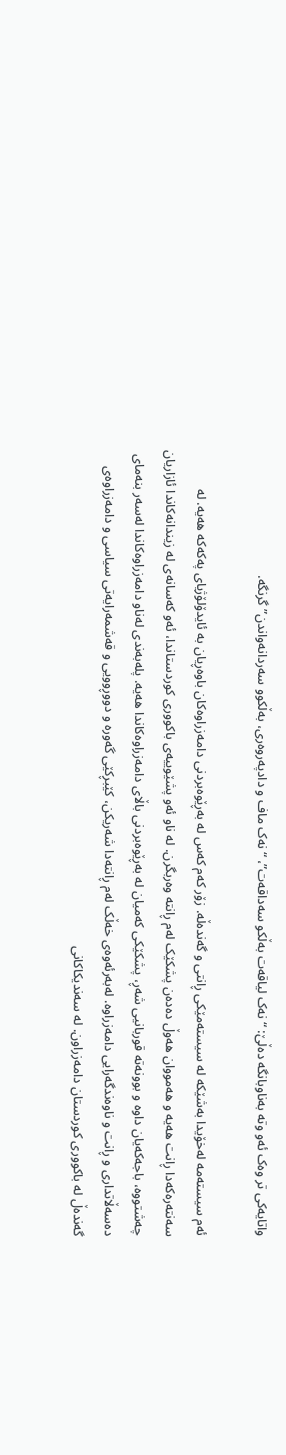واتایەکی تر وەک ئەو وتە بەناوبانگە دەڵێ: “نەک لیاقەت بەڵکو سەداقەت”، “نەک ماف و دادپەروەری، بەڵکوو سەردانەواندن” گرنگە.

ئەم سیستەمە لەخۆیدا بەشێکە لە سیستەمێکی ڕانتی و گەندەڵە. زۆر کەم کەس لە بەڕێوەبردنی دامەزراوەکان باوەڕیان بە ئایدۆلۆژیای پەکەکە هەیە. لە سەنتەرەکەدا ڕانت هەیە و هەمووان هەوڵ دەدەن پشکێک لەم ڕانتە وەربگرن. لە ناو ئەو پشێوییەی باکووری کوردستاندا، ئەو کەسانەی لە زیندانەکاندا ئازاریان چەشتووە، باجەکەیان داوە و بوونەتە قوربانیی شەڕ، پشکێکی کەمیان لە بەڕێوەبردنی باڵای دامەزراوەکاندا هەیە. پلەبەندی لەناو دامەزراوەکاندا لەسەر بنەمای دەسەڵاتداری و ڕانت و ناوەندگەرایی دامەزراوە. لەبەرئەوەی خەڵک لەم ڕانتەدا شەریکن، کێبڕکێی گەورە و دووڕوویی و قەشمەرایەتی سیاسی و دامەزراوەی گەندەڵ لە باکووری کوردستان دامەزراون. لە سەندیکاکانی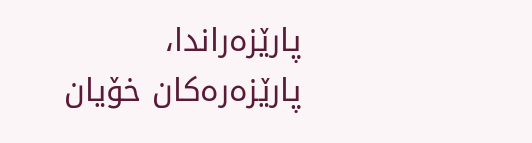پارێزەراندا، پارێزەرەکان خۆیان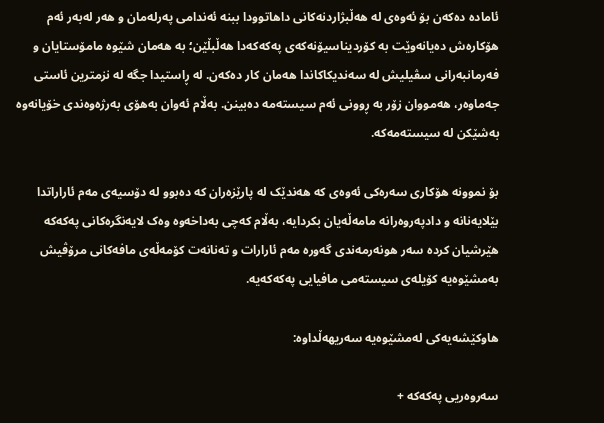ئامادە دەکەن بۆ ئەوەی لە هەڵبژاردنەکانی داهاتوودا ببنە ئەندامی پەرلەمان و هەر لەبەر ئەم هۆکارەش دەیانەوێت بە کۆردیناسیۆنەکەی پەکەکەدا هەڵبڵێن؛ بە هەمان شێوە مامۆستایان و فەرمانبەرانی سڤیلیش لە سەندیکاکاندا هەمان کار دەکەن. لە ڕاستیدا جگە لە نزمترین ئاستی جەماوەر، هەمووان زۆر بە ڕوونی ئەم سیستەمە دەبینن. بەڵام ئەوان بەهۆی بەرژەوەندی خۆیانەوە بەشێکن لە سیستەمەکە.

بۆ نموونە هۆکاری سەرەکی ئەوەی کە هەندێک لە پارێزەران کە دەبوو لە دۆسیەی مەم ئاراراتدا بێلایەنانە و دادپەروەرانە مامەڵەیان بکردایە، بەڵام کەچی بەداخەوە وەک لایەنگرەکانی پەکەکە هێرشیان کردە سەر هونەرمەندی گەورە مەم ئارارات و تەنانەت کۆمەڵەی مافەکانی مرۆڤیش بەمشێوەیە کۆیلەی سیستەمی مافیایی پەکەکەیە.

هاوکێشەیەکی لەمشێوەیە سەریهەڵداوە:

سەروەریی پەکەکە +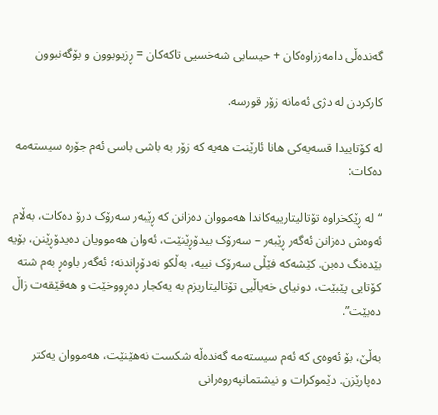گەندەڵی دامەزراوەکان + حیسابی شەخسیی تاکەکان = ڕزیوبوون و بۆگەنبوون

کارکردن لە دژی ئەمانە زۆر قورسە.

لە کۆتاییدا قسەیەکی هانا ئارێنت هەیە کە زۆر بە باشی باسی ئەم جۆرە سیستەمە دەکات:

“لە ڕێکخراوە تۆتالیتارییەکاندا هەمووان دەزانن کە ڕێبەر سەرۆک درۆ دەکات، بەڵام ئەوەش دەزانن ئەگەر ڕێبەر – سەرۆک بیدۆڕێنێت، ئەوان هەموویان دەیدۆڕێنن، بۆیە بێدەنگ دەبن. کێشەکە فێڵی سەرۆک نییە، بەڵکو نەدۆڕاندنە؛ ئەگەر باوەڕ بەم شتە کۆتایی پێبێت، دونیای خەیاڵیی تۆتالیتاریزم بە یەکجار دەڕووخێت و هەقێقەت زاڵ دەبێت”.

بەڵێ، بۆ ئەوەی کە ئەم سیستەمە گەندەڵە شکست نەهێنێت، هەمووان یەکتر دەپارێزن. دێموکرات و نیشتمانپەروەرانی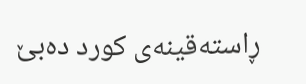ڕاستەقینەی کورد دەبێ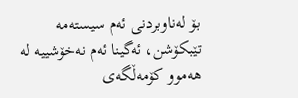بۆ لەناوبردنی ئەم سیستەمە تێبکۆشن، ئەگینا ئەم نەخۆشییە لە هەموو کۆمەڵگەی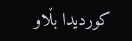کوردیدا بڵاو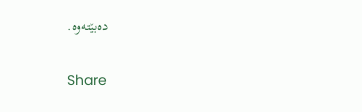دەبێتەوە.

Share